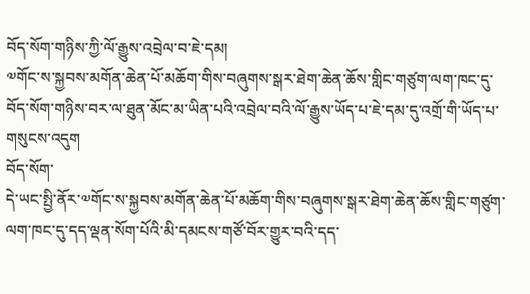བོད་སོག་གཉིས་ཀྱི་ལོ་རྒྱུས་འབྲེལ་བ་ཇེ་དམ།
༧གོང་ས་སྐྱབས་མགོན་ཆེན་པོ་མཆོག་གིས་བཞུགས་སྒར་ཐེག་ཆེན་ཆོས་གླིང་གཙུག་ལག་ཁང་དུ་བོད་སོག་གཉིས་བར་ལ་ཐུན་མོང་མ་ཡིན་པའི་འབྲེལ་བའི་ལོ་རྒྱུས་ཡོད་པ་ཇེ་དམ་དུ་འགྲོ་གི་ཡོད་པ་གསུངས་འདུག
བོད་སོག་
དེ་ཡང་སྤྱི་ནོར་༧གོང་ས་སྐྱབས་མགོན་ཆེན་པོ་མཆོག་གིས་བཞུགས་སྒར་ཐེག་ཆེན་ཆོས་གླིང་གཙུག་ལག་ཁང་དུ་དད་ལྡན་སོག་པོའི་མི་དམངས་གཙོ་བོར་གྱུར་བའི་དད་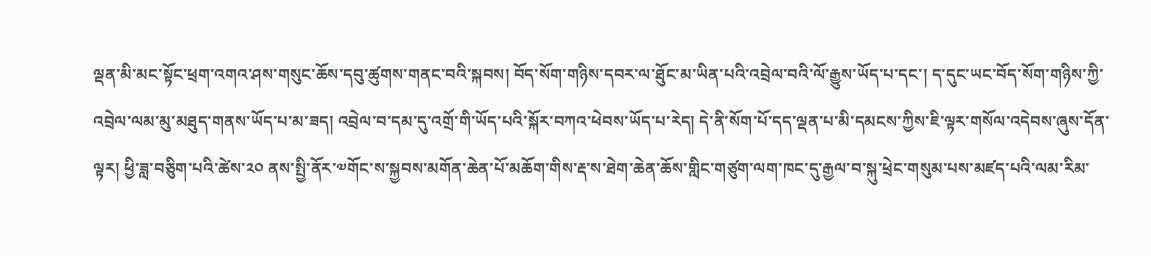ལྡན་མི་མང་སྟོང་ཕྲག་འགའ་ཤས་གསུང་ཆོས་དབུ་ཚུགས་གནང་བའི་སྐབས། བོད་སོག་གཉིས་དབར་ལ་ཐོུང་མ་ཡིན་པའི་འབྲེལ་བའི་ལོ་རྒྱུས་ཡོད་པ་དང་། ད་དུང་ཡང་བོད་སོག་གཉིས་ཀྱི་འབྲེལ་ལམ་མུ་མཐུད་གནས་ཡོད་པ་མ་ཟད། འབྲེལ་བ་དམ་དུ་འགྲོ་གི་ཡོད་པའི་སྐོར་བཀའ་ཕེབས་ཡོད་པ་རེད། དེ་ནི་སོག་པོ་དད་ལྡན་པ་མི་དམངས་ཀྱིས་ཇི་ལྟར་གསོལ་འདེབས་ཞུས་དོན་ལྟར། ཕྱི་ཟླ་བཅིུག་པའི་ཚེས་༢༠ ནས་སྤྱི་ནོར་༧གོང་ས་སྐྱབས་མགོན་ཆེན་པོ་མཆོག་གིས་རྡ་ས་ཐེག་ཆེན་ཆོས་གླིང་གཙུག་ལག་ཁང་དུ་རྒྱལ་བ་སྐུ་ཕྲེང་གསུམ་པས་མཛད་པའི་ལམ་རིམ་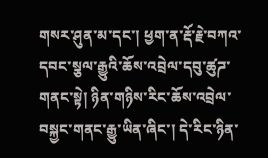གསར་ཤུན་མ་དང་། ཕྱག་ན་རྡོ་རྗེ་བཀའ་དབང་སྕལ་རྒྱུའི་ཆོས་འབྲེལ་དབུ་ཚུཌ་གནང་སྟེ། ཉིན་གཉིས་རིང་ཆོས་འབྲེལ་བསྐྱང་གནང་རྒྱུ་ཡིན་ཞིང་། དེ་རིང་ཉིན་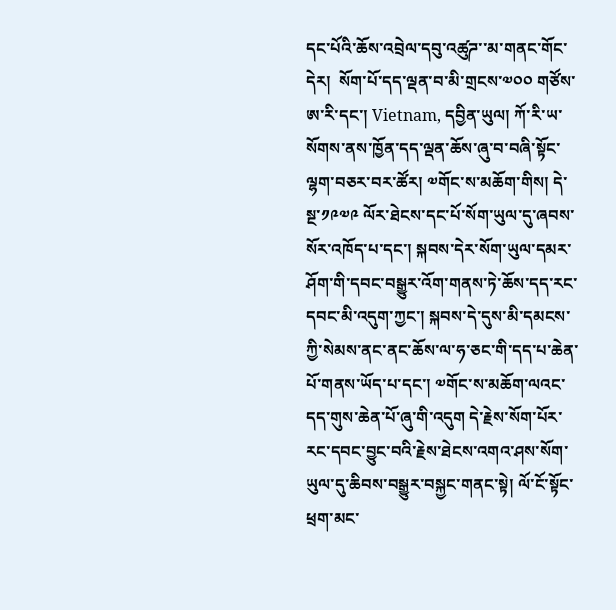དང་པོའི་ཆོས་འབྲེལ་དབུ་འཚུཌ་་མ་གནང་གོང་དེར།  སོག་པོ་དད་ལྡན་བ་མི་གྲངས་༧༠༠ གཙོས་ཨ་རི་དང་། Vietnam, དབྱིན་ཡུལ། ཀོ་རི་ཡ་སོགས་ནས་ཁྱོན་དད་ལྡན་ཆོས་ཞུ་བ་བཞི་སྟོང་ལྷག་བཅར་བར་ཚོར། ༧གོང་ས་མཆོག་གིས། དེ་སྔ་༡༩༧༩ ལོར་ཐེངས་དང་པོ་སོག་ཡུལ་དུ་ཞབས་སོར་འཁོད་པ་དང་། སྐབས་དེར་སོག་ཡུལ་དམར་ཤོག་གི་དབང་བསྒྱུར་འོག་གནས་ཏེ་ཆོས་དད་རང་དབང་མི་འདུག་ཀྱང་། སྐབས་དེ་དུས་མི་དམངས་ཀྱི་སེམས་ནང་ནང་ཆོས་ལ་ཧ་ཅང་གི་དད་པ་ཆེན་པོ་གནས་ཡོད་པ་དང་། ༧གོང་ས་མཆོག་ལའང་དད་གུས་ཆེན་པོ་ཞུ་གི་འདུག དེ་རྗེས་སོག་པོར་རང་དབང་བྱུང་བའི་རྗེས་ཐེངས་འགའ་ཤས་སོག་ཡུལ་དུ་ཆིབས་བསྒྱུར་བསྐྱང་གནང་སྟེ། ལོ་ངོ་སྟོང་ཕྲག་མང་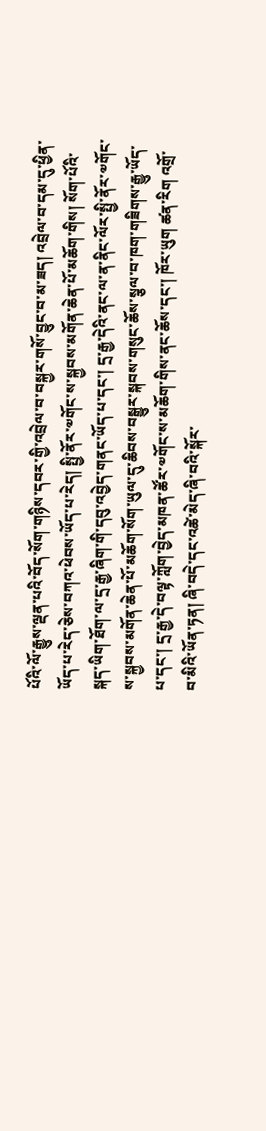པོའི་ལོ་རྒྱུས་ལྡན་པའི་བོད་སོག་གཉིས་དབར་གྱི་འབྲེལ་བ་བསྐྱར་གསོ་བྱུང་བ་མ་ཟད། འབྲེལ་བ་དམ་དུ་ཕྱིན་ཡོད་པ་རེད་ཅེས་བཀའ་ཕེབས་ཡོད་པ་རེད། སྤྱི་ནོར་༧གོང་ས་སྐྱབས་མགོན་ཆེན་པོ་མཆོག་གིས། སོག་པོའི་སྐད་ཡིག་ཐོག་ལ་དྲ་རྒྱ་ཞིག་གི་དབུ་འབྱེད་གནང་ཡོད་པ་དང་། དྲ་རྒྱ་དེའི་ནང་ལ་ན་ནིང་ལོར་སྤྱི་ནོར་༧གོང་ས་སྐྱབས་མགོན་ཆེན་པོ་མཆོག་སོག་ཡུལ་དུ་ཆིབས་བསྒྱུར་སྐབས་གསུང་ཆོས་སྕལ་བ་ཁག་གཟིགས་རྒྱུ་ཡོད་པ་དང་། དྲ་རྒྱ་དེ་བལྟ་ཀློག་བྱེད་མཁན་ཚོར་༧གོང་ས་མཆོག་གིས་ནང་ཆོས་དང་། ཁོར་ཡུག ཚན་རིག འགྲོ་བ་མིའི་ཡོན་ཏན། ཞི་བདེ་དང་འཚེ་མེད་ཞི་བའི་སྐོར་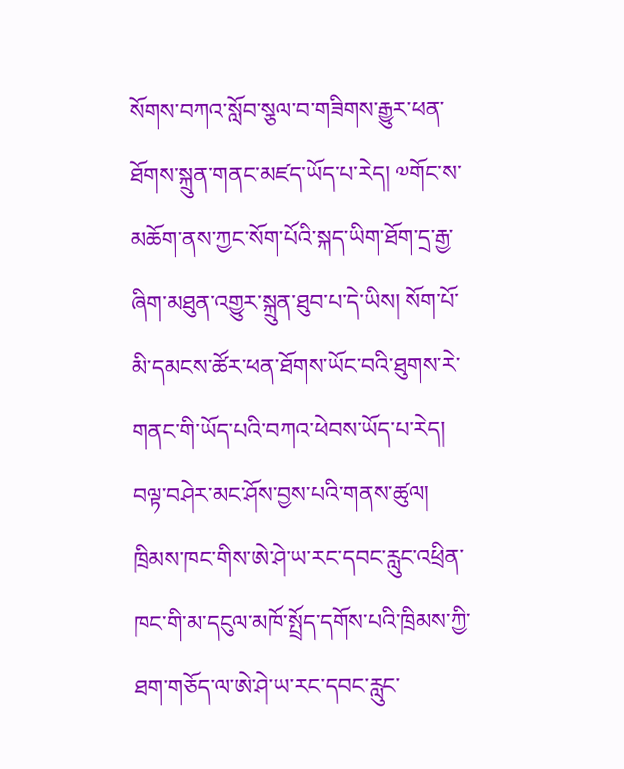སོགས་བཀའ་སློབ་སྕལ་བ་གཟིགས་རྒྱུར་ཕན་ཐོགས་སྐྲུན་གནང་མཛད་ཡོད་པ་རེད། ༧གོང་ས་མཆོག་ནས་ཀྱང་སོག་པོའི་སྐད་ཡིག་ཐོག་དྲ་རྒྱ་ཞིག་མཐུན་འགྱུར་སྐྲུན་ཐུབ་པ་དེ་ཡིས། སོག་པོ་མི་དམངས་ཚོར་ཕན་ཐོགས་ཡོང་བའི་ཐུགས་རེ་གནང་གི་ཡོད་པའི་བཀའ་ཕེབས་ཡོད་པ་རེད།
བལྟ་བཤེར་མང་ཤོས་བྱས་པའི་གནས་ཚུལ།
ཁྲིམས་ཁང་གིས་ཨེ་ཤེ་ཡ་རང་དབང་རླུང་འཕྲིན་ཁང་གི་མ་དངུལ་མཁོ་སྤྲོད་དགོས་པའི་ཁྲིམས་ཀྱི་ཐག་གཅོད་ལ་ཨེ་ཤེ་ཡ་རང་དབང་རླུང་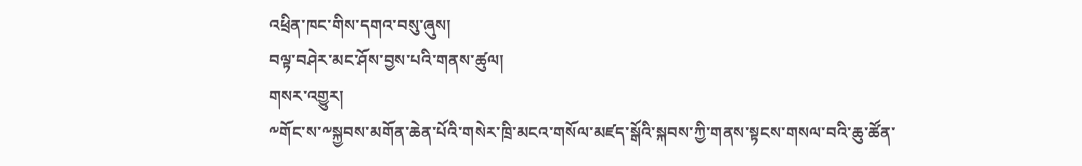འཕྲིན་ཁང་གིས་དགའ་བསུ་ཞུས།
བལྟ་བཤེར་མང་ཤོས་བྱས་པའི་གནས་ཚུལ།
གསར་འགྱུར།
༸གོང་ས་༸སྐྱབས་མགོན་ཆེན་པོའི་གསེར་ཁྲི་མངའ་གསོལ་མཛད་སྒོའི་སྐབས་ཀྱི་གནས་སྟངས་གསལ་བའི་ཆུ་ཚོན་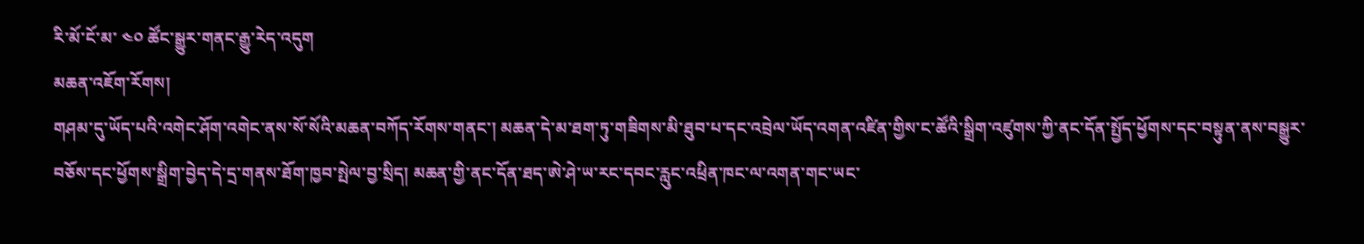རི་མོ་ངོ་མ་ ༤༠ ཚོང་སྒྱུར་གནང་རྒྱུ་རེད་འདུག
མཆན་འཇོག་རོགས།
གཤམ་དུ་ཡོད་པའི་འགེང་ཤོག་འགེང་ནས་སོ་སོའི་མཆན་བཀོད་རོགས་གནང་། མཆན་དེ་མ་ཐག་ཏུ་གཟིགས་མི་ཐུབ་པ་དང་འབྲེལ་ཡོད་འགན་འཛིན་གྱིས་ང་ཚོའི་སྒྲིག་འཛུགས་ཀྱི་ནང་དོན་སྤྱོད་ཕྱོགས་དང་བསྟུན་ནས་བསྒྱུར་བཅོས་དང་ཕྱོགས་སྒྲིག་བྱེད་དེ་དྲ་གནས་ཐོག་ཁྱབ་སྤེལ་བྱ་སྲིད། མཆན་གྱི་ནང་དོན་ཐད་ཨེ་ཤེ་ཡ་རང་དབང་རླུང་འཕྲིན་ཁང་ལ་འགན་གང་ཡང་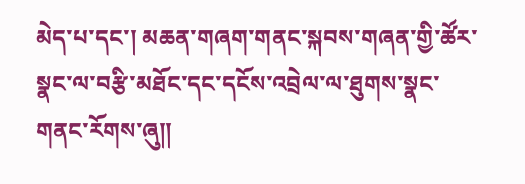མེད་པ་དང་། མཆན་གཞག་གནང་སྐབས་གཞན་གྱི་ཚོར་སྣང་ལ་བརྩི་མཐོང་དང་དངོས་འབྲེལ་ལ་ཐུགས་སྣང་གནང་རོགས་ཞུ༎